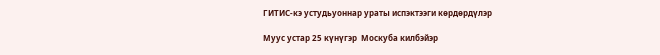ГИТИС-кэ устудьуоннар ураты испэктээги көрдөрдүлэр

Муус устар 25 күнүгэр  Москуба килбэйэр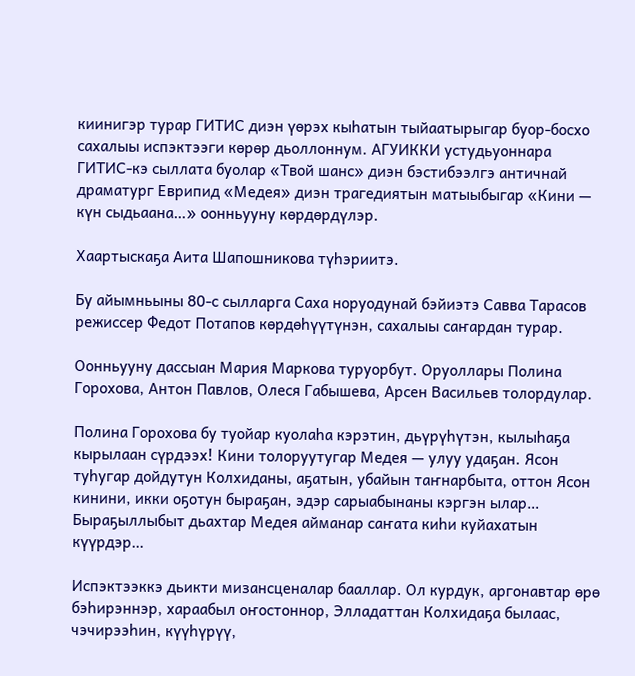киинигэр турар ГИТИС диэн үөрэх кыһатын тыйаатырыгар буор-босхо сахалыы испэктээги көрөр дьоллоннум. АГУИККИ устудьуоннара ГИТИС-кэ сыллата буолар «Твой шанс» диэн бэстибээлгэ античнай драматург Еврипид «Медея» диэн трагедиятын матыыбыгар «Кини — күн сыдьаана…» оонньууну көрдөрдүлэр.

Хаартыскаҕа Аита Шапошникова түһэриитэ.

Бу айымньыны 80-с сылларга Саха норуодунай бэйиэтэ Савва Тарасов режиссер Федот Потапов көрдөһүүтүнэн, сахалыы саҥардан турар.

Оонньууну дассыан Мария Маркова туруорбут. Оруоллары Полина Горохова, Антон Павлов, Олеся Габышева, Арсен Васильев толордулар.

Полина Горохова бу туойар куолаһа кэрэтин, дьүрүһүтэн, кылыһаҕа кырылаан сүрдээх! Кини толоруутугар Медея — улуу удаҕан. Ясон туһугар дойдутун Колхиданы, аҕатын, убайын таҥнарбыта, оттон Ясон кинини, икки оҕотун быраҕан, эдэр сарыабынаны кэргэн ылар… Быраҕыллыбыт дьахтар Медея айманар саҥата киһи куйахатын күүрдэр…

Испэктээккэ дьикти мизансценалар бааллар. Ол курдук, аргонавтар өрө бэһирэннэр, хараабыл оҥостоннор, Элладаттан Колхидаҕа былаас, чэчирээһин, күүһүрүү,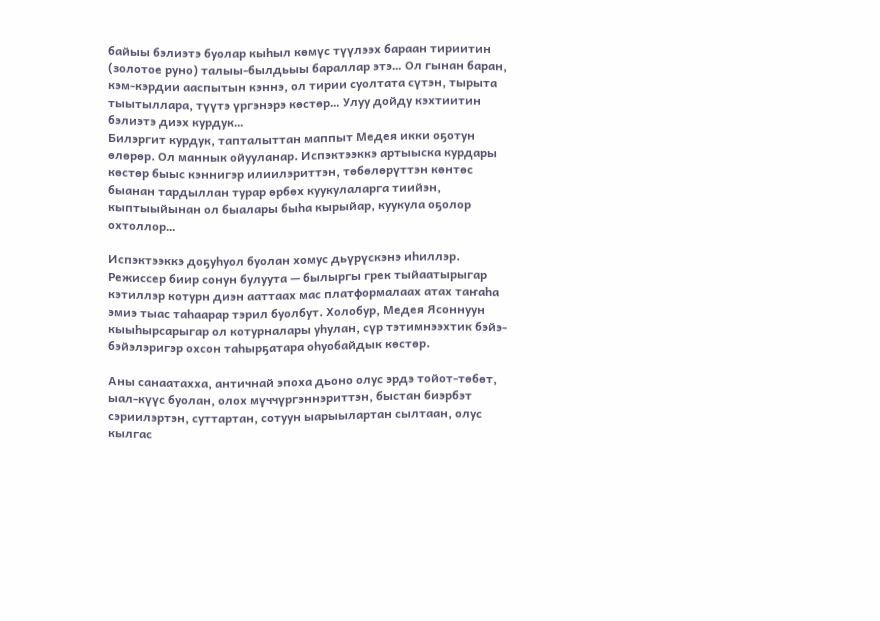байыы бэлиэтэ буолар кыһыл көмүс түүлээх бараан тириитин (золотое руно) талыы-былдьыы бараллар этэ… Ол гынан баран, кэм-кэрдии ааспытын кэннэ, ол тирии суолтата сүтэн, тырыта тыытыллара, түүтэ үргэнэрэ көстөр… Улуу дойду кэхтиитин бэлиэтэ диэх курдук…
Билэргит курдук, тапталыттан маппыт Медея икки оҕотун өлөрөр. Ол маннык ойууланар. Испэктээккэ артыыска курдары көстөр быыс кэннигэр илиилэриттэн, төбөлөрүттэн көнтөс быанан тардыллан турар өрбөх куукулаларга тиийэн, кыптыыйынан ол быалары быһа кырыйар, куукула оҕолор охтоллор…

Испэктээккэ доҕуһуол буолан хомус дьүрүскэнэ иһиллэр.
Режиссер биир сонун булуута — былыргы грек тыйаатырыгар кэтиллэр котурн диэн ааттаах мас платформалаах атах таҥаһа эмиэ тыас таһаарар тэрил буолбут. Холобур, Медея Ясоннуун кыыһырсарыгар ол котурналары уһулан, сүр тэтимнээхтик бэйэ-бэйэлэригэр охсон таһырҕатара оһуобайдык көстөр.

Аны санаатахха, античнай эпоха дьоно олус эрдэ тойот-төбөт, ыал-күүс буолан, олох мүччүргэннэриттэн, быстан биэрбэт сэриилэртэн, суттартан, сотуун ыарыылартан сылтаан, олус кылгас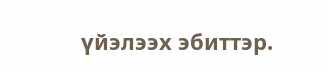үйэлээх эбиттэр.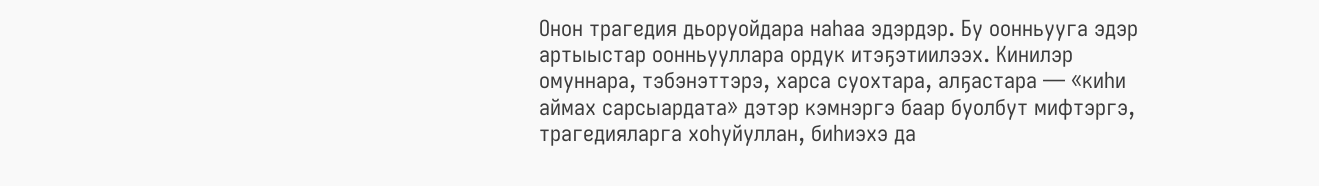Онон трагедия дьоруойдара наһаа эдэрдэр. Бу оонньууга эдэр артыыстар оонньууллара ордук итэҕэтиилээх. Кинилэр омуннара, тэбэнэттэрэ, харса суохтара, алҕастара — «киһи аймах сарсыардата» дэтэр кэмнэргэ баар буолбут мифтэргэ, трагедияларга хоһуйуллан, биһиэхэ да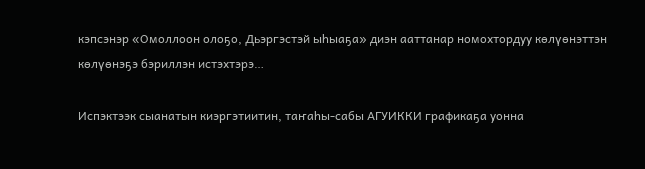кэпсэнэр «Омоллоон олоҕо, Дьэргэстэй ыһыаҕа» диэн ааттанар номохтордуу көлүөнэттэн көлүөнэҕэ бэриллэн истэхтэрэ…

Испэктээк сыанатын киэргэтиитин, таҥаһы-сабы АГУИККИ графикаҕа уонна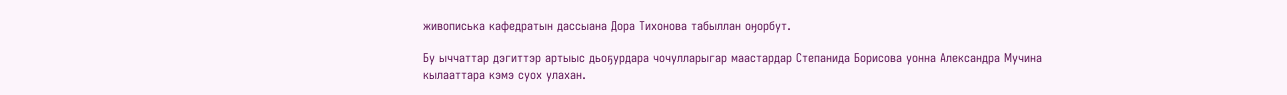живописька кафедратын дассыана Дора Тихонова табыллан оӈорбут.

Бу ыччаттар дэгиттэр артыыс дьоҕурдара чочулларыгар маастардар Степанида Борисова уонна Александра Мучина кылааттара кэмэ суох улахан.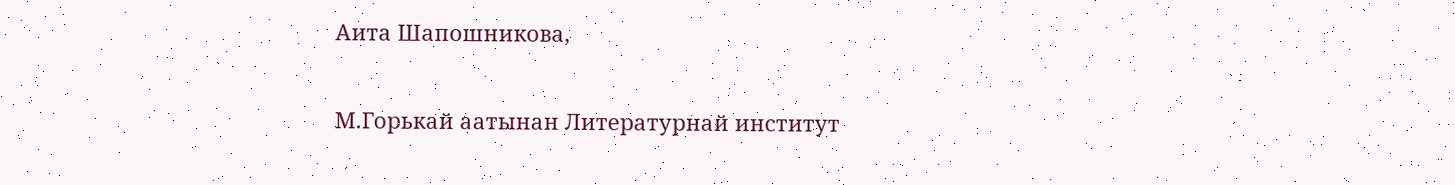Аита Шапошникова,

М.Горькай аатынан Литературнай институт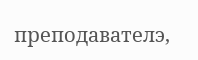преподавателэ,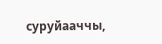суруйааччы,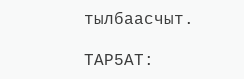тылбаасчыт.

ТАР5АТ: